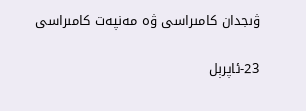ۋىجدان كامىراسى ۋە مەنپەت كامىراسى

23-ئاپرېل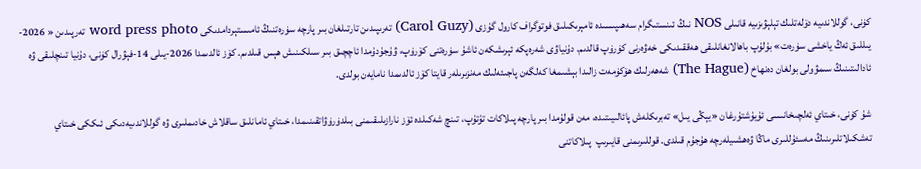كۈنى، گوللاندىيە دۆلەتلىك تېلېۋىزىيە قانىلى NOS نىڭ ئىنستىگرام سەھىپىسىدە ئامېرىكىلىق فوتوگراف كارول گۇزى (Carol Guzy) تەرىپىدىن تارتىلغان بىر پارچە سۈرەتنىڭ ئامىستېردامدىكى word press photo تەرپىدىن « 2026-يىللىق ئەڭ ياخشى سۈرەت» بۇلۇپ باھالانغانلىقى ھەققىدىكى خەۋەرنى كۈرۈپ قالدىم. دۇنياۋى شەرەپكە ئېرىشكەن ئاشۇ سۈرەتنى كۆرۈپ، ۋۇجۇدۇمدا ئاچچىق بىر سىلكىنىش ھېس قىلدىم. كۆز ئالدىمدا 2026-يىلى 14-فېۋرال كۈنى، دۇنيا تىنچلىقى ۋە ئادالىتىنىڭ سىمۋولى بولغان دەنھاخ (The Hague) شەھەرلىك ھۆكۈمەت زالىدا بېشىمغا كەلگەن پاجىئەلىك مەنزىرىلەر قايتا كۆز ئالدىمدا نامايەن بولدى.

شۇ كۈنى، خىتاي ئەلچىخانىسى ئۇيۇشتۇرغان «يېڭى يىل» تەبرىكلەش پائالىيىتىدە، مەن قولۇمدا بىر پارچە پىلاكات تۇتۇپ، تىنچ شەكىلدە ئۆز نارازىلىقىمنى بىلدۈرۈۋاتقىنىمدا، خىتاي ئامانلىق ساقلاش خادىملىرى ۋە گوللاندىيەدىكى ئىككى خىتاي تەشكىلاتلىرىنىڭ مەسئۇللىرى ماڭا ۋەھشىيلەرچە ھۇجۇم قىلدى. قوللىرىمنى قايىرىپ  پىلاكاتنى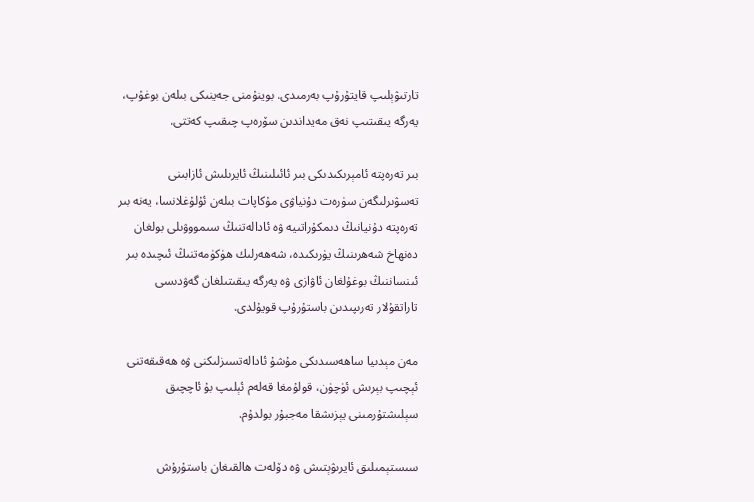تارتىۋېلىپ قايتۇرۇپ بەرمىدى. بوينۇمنى جەينىكى بىلەن بوغۇپ، يەرگە يىقىتىپ نەق مەيداندىن سۆرەپ چىقىپ كەتتى.

بىر تەرەپتە ئامېرىكىدىكى بىر ئائىلىنىڭ ئايرىلىش ئازابىنى تەسۋىرلىگەن سۈرەت دۇنياۋى مۇكاپات بىلەن ئۇلۇغلانسا، يەنە بىر تەرەپتە دۇنيانىڭ دىمكۇراتىيە ۋە ئادالەتنىڭ سىمووۋىلى بولغان دەنھاخ شەھرىنىڭ يۈرىكىدە، شەھەرلىك ھۈكۈمەتنىڭ ئىچىدە بىر ئىنساننىڭ بوغۇلغان ئاۋازى ۋە يەرگە يىقىتىلغان گەۋدىسى تاراتقۇلار تەرىپىدىن باستۇرۇپ قويۇلدى.

مەن مېدىيا ساھەسىدىكى مۇشۇ ئادالەتسىزلىكنى ۋە ھەقىقەتنى ئېچىپ بېرىش ئۈچۈن، قولۇمغا قەلەم ئېلىپ بۇ ئاچچىق سېلىشتۇرمىنى يېزىشقا مەجبۇر بولدۇم.

سىستېمىلىق ئايرىۋېتىش ۋە دۆلەت ھالقىغان باستۇرۇش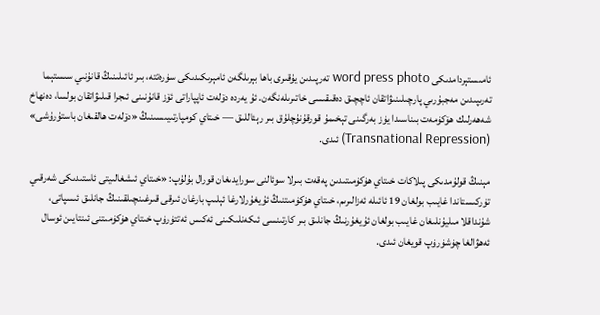ئامىستېردامدىكى word press photo تەرپىدىن يۇقىرى باھا بېرىلگەن ئامېرىكىدىكى سۈرەتتە، بىر ئائىلىنىڭ قانۇنىي سىستېما تەرىپىدىن مەجبۇرىي پارچىلىنىۋاتقان ئاچچىق دەقىقىسى خاتىرىلەنگەن. ئۇ يەردە دۆلەت ئاپپاراتى ئۆز قانۇنىنى ئىجرا قىلىۋاتقان بولسا، دەنھاخ شەھەرلىك ھۆكۈمەت بىناسىدا يۈز بەرگىنى تېخىمۇ قورقۇنۇچلۇق بىر رېئاللىق — خىتاي كومپارتىيىسىنىڭ «دۆلەت ھالقىغان باستۇرۇشى» (Transnational Repression) ئىدى.

مېنىڭ قولۇمدىكى پىلاكات خىتاي ھۈكۈمىتىدىن پەقەت بىرلا سوئالنى سورايدىغان قورال بۇلۇپ: «خىتاي ئىشغالىيتى ئاستىدىكى شەرقىي تۈركىستاندا غايىب بولغان 19 ئائىلە ئەزالىرىم، خىتاي ھۈكۈمىتنىڭ ئۇيغۇرلارغا ئېلىپ بارغان ئىرقى قىرغىنچىلقىنىڭ جانلىق ئىسپاتى، شۇنداقلا مىليۇنلىغان غايىب بولغان ئۇيغۇرنىڭ جانلىق بىر كارتىنسى ئىكەنلىكىنى ئەكىس ئەتتۈرۈپ خىتاي ھۈكۈمىتنى ئىنتايىن ئوسال ئەھۋالغا چۈشۈرۈپ قويغان ئىدى.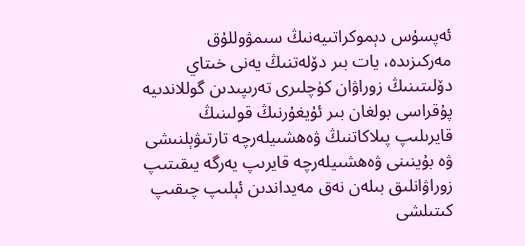ئەپسۇس دېموكراتىيەنىڭ سىمۋوللۇق مەركىزىدە، يات بىر دۆلەتنىڭ يەنى خىتاي دۆلىتىنىڭ زوراۋان كۈچلىرى تەرىپىدىن گوللاندىيە پۇقراسى بولغان بىر ئۇيغۇرنىڭ قولىنىڭ قايرىلىپ پىلاكاتنىڭ ۋەھشىيلەرچە تارتىۋېلنىشى ۋە بۇينىنى ۋەھشىيلەرچە قايرىپ يەرگە يىقىتىپ زوراۋانلىق بىلەن نەق مەيداندىن ئېلىپ چىقىپ كىتىلشى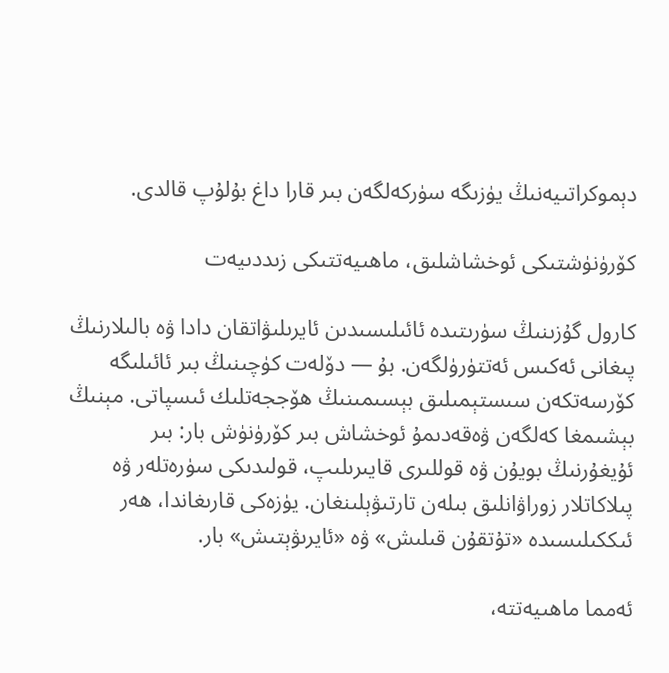دېموكراتىيەنىڭ يۈزىگە سۈركەلگەن بىر قارا داغ بۇلۇپ قالدى.

كۆرۈنۈشتىكى ئوخشاشلىق، ماھىيەتتىكى زىددىيەت

كارول گۇزىنىڭ سۈرىتىدە ئائىلىسىدىن ئايرىلىۋاتقان دادا ۋە بالىلارنىڭ پىغانى ئەكىس ئەتتۈرۈلگەن. بۇ — دۆلەت كۈچىنىڭ بىر ئائىلىگە كۆرسەتكەن سىستېمىلىق بېسىمىنىڭ ھۆججەتلىك ئىسپاتى. مېنىڭ بېشىمغا كەلگەن ۋەقەدىمۇ ئوخشاش بىر كۆرۈنۈش بار: بىر ئۇيغۇرنىڭ بويۇن ۋە قوللىرى قايىرىلىپ، قولىدىكى سۈرەتلەر ۋە پىلاكاتلار زوراۋانلىق بىلەن تارتىۋېلىنغان. يۈزەكى قارىغاندا، ھەر ئىككىلىسىدە «تۇتقۇن قىلىش» ۋە «ئايرىۋېتىش» بار.

ئەمما ماھىيەتتە،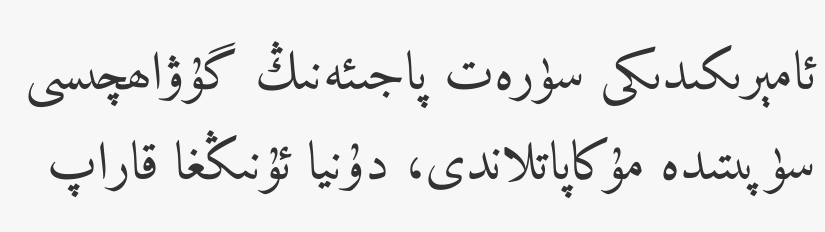ئامېرىكىدىكى سۈرەت پاجىئەنىڭ گۇۋاھچىسى سۈپىتىدە مۇكاپاتلاندى، دۇنيا ئۇنىڭغا قاراپ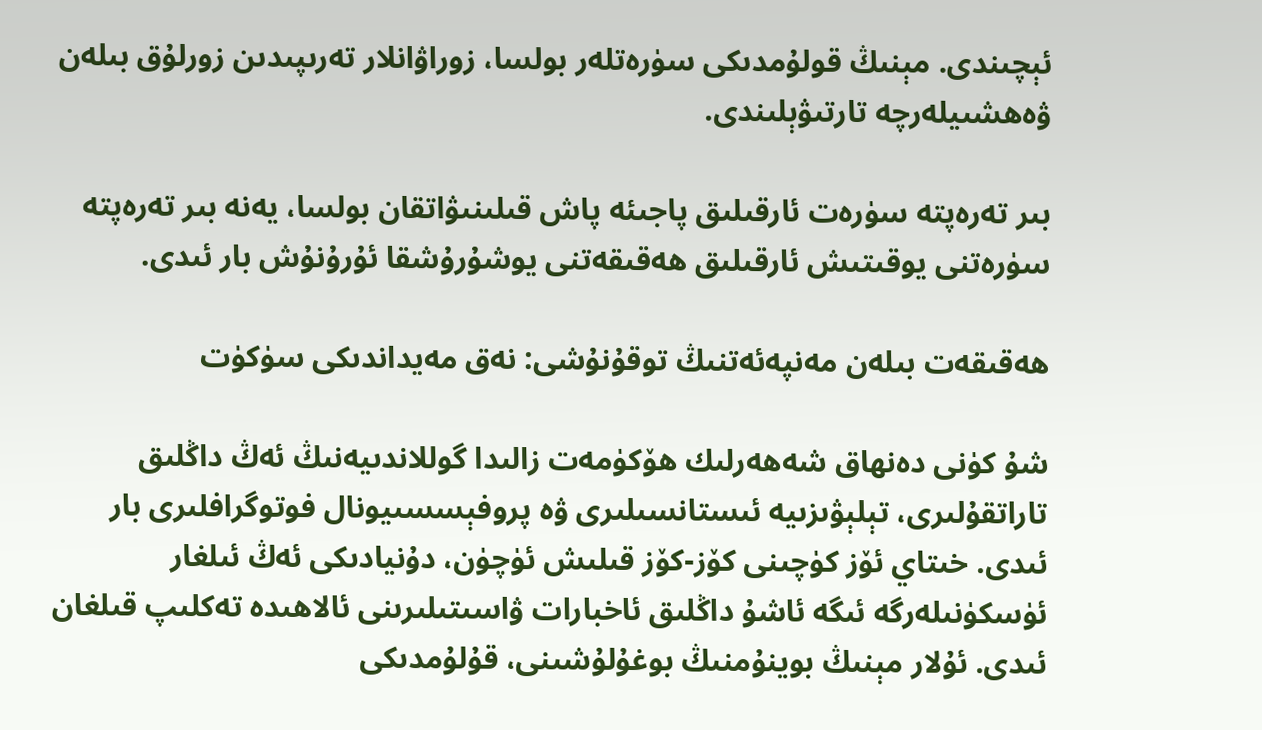ئېچىندى. مېنىڭ قولۇمدىكى سۈرەتلەر بولسا، زوراۋانلار تەرىپىدىن زورلۇق بىلەن ۋەھشىيلەرچە تارتىۋېلىندى.

بىر تەرەپتە سۈرەت ئارقىلىق پاجىئە پاش قىلىنىۋاتقان بولسا، يەنە بىر تەرەپتە سۈرەتنى يوقىتىش ئارقىلىق ھەقىقەتنى يوشۇرۇشقا ئۇرۇنۇش بار ئىدى.

ھەقىقەت بىلەن مەنپەئەتنىڭ توقۇنۇشى: نەق مەيداندىكى سۈكۈت

شۇ كۈنى دەنھاق شەھەرلىك ھۆكۈمەت زالىدا گوللاندىيەنىڭ ئەڭ داڭلىق تاراتقۇلىرى، تېلېۋىزىيە ئىستانسىلىرى ۋە پروفېسسىيونال فوتوگرافلىرى بار ئىدى. خىتاي ئۆز كۈچىنى كۆز-كۆز قىلىش ئۈچۈن، دۇنيادىكى ئەڭ ئىلغار ئۈسكۈنىلەرگە ئىگە ئاشۇ داڭلىق ئاخبارات ۋاسىتىلىرىنى ئالاھىدە تەكلىپ قىلغان ئىدى. ئۇلار مېنىڭ بوينۇمنىڭ بوغۇلۇشىنى، قۇلۇمدىكى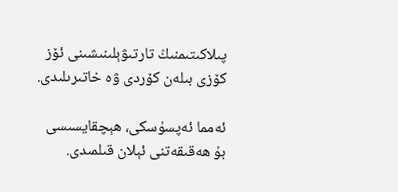پىلاكىتىمنىڭ تارتىۋېلىنىشىنى ئۆز كۆزى بىلەن كۆردى ۋە خاتىرىلىدى.

ئەمما ئەپسۇسكى، ھېچقايسىسى بۇ ھەقىقەتنى ئېلان قىلمىدى.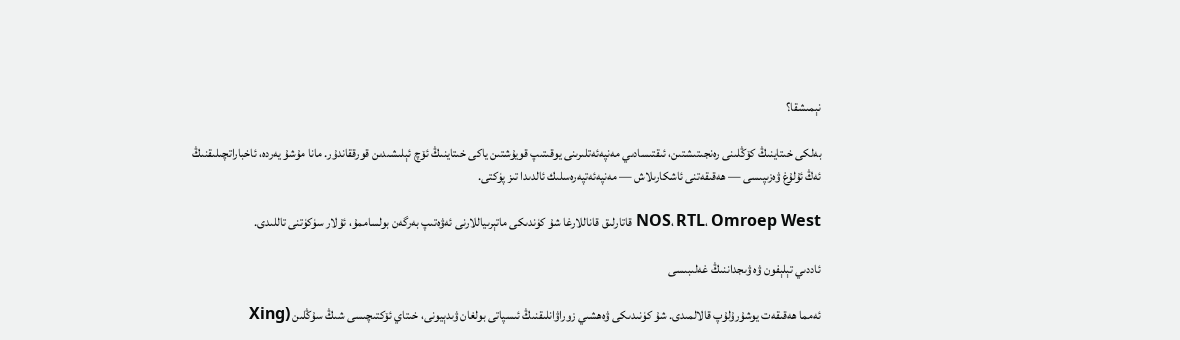نېمىشقا؟

بەلكى خىتاينىڭ كۆڭلىنى رەنجىتىشتىن، ئىقتىسادىي مەنپەئەتلىرىنى يوقىتىپ قويۇشتىن ياكى خىتاينىڭ ئۆچ ئېلىشىدىن قورققاندۇر. مانا مۇشۇ يەردە، ئاخباراتچىلىقنىڭ ئەڭ ئۇلۇغ ۋەزىپىسى — ھەقىقەتنى ئاشكارىلاش — مەنپەئەتپەرەسلىك ئالدىدا تىز پۈكتى.

NOS، RTL، Omroep West قاتارلىق قاناللارغا شۇ كۈندىكى ماتېرىياللارنى ئەۋەتىپ بەرگەن بولساممۇ، ئۇلار سۈكۈتنى تاللىدى.

ئاددىي تېلېفون ۋە ۋىجداننىڭ غەلىبىسى

ئەمما ھەقىقەت يوشۇرۇلۇپ قالالمىدى. شۇ كۈنىدىكى ۋەھشىي زوراۋانلىقنىڭ ئىسپاتى بولغان ۋىدېيونى، خىتاي ئۆكتىچىسى شىڭ سۇڭلىن (Xing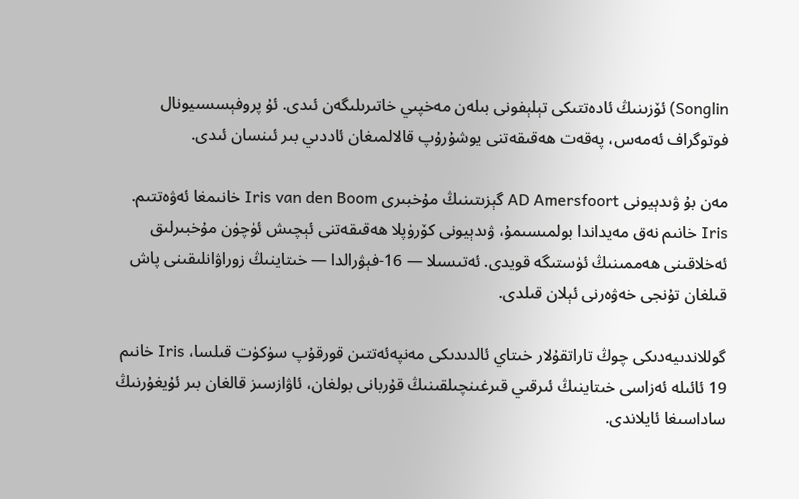Songlin) ئۆزىنىڭ ئادەتتىكى تېلېفونى بىلەن مەخپىي خاتىرىلىگەن ئىدى. ئۇ پروفېسسىيونال فوتوگراف ئەمەس، پەقەت ھەقىقەتنى يوشۇرۇپ قالالمىغان ئاددىي بىر ئىنسان ئىدى.

مەن بۇ ۋىدېيونى AD Amersfoort گېزىتىنىڭ مۇخبىرى Iris van den Boom خانىمغا ئەۋەتتىم. Iris خانىم نەق مەيداندا بولمىسىمۇ، ۋىدېيونى كۆرۈپلا ھەقىقەتنى ئېچىش ئۈچۈن مۇخبىرلىق ئەخلاقىنى ھەممىنىڭ ئۈستىگە قويدى. ئەتىسىلا — 16-فېۋرالدا — خىتاينىڭ زوراۋانلىقىنى پاش قىلغان تۇنجى خەۋەرنى ئېلان قىلدى.

گوللاندىيەدىكى چوڭ تاراتقۇلار خىتاي ئالدىدىكى مەنپەئەتتىن قورقۇپ سۈكۈت قىلسا، Iris خانىم 19 ئائىلە ئەزاسى خىتاينىڭ ئىرقىي قىرغىنچىلقىنىڭ قۇربانى بولغان، ئاۋازسىز قالغان بىر ئۇيغۇرنىڭ ساداسىغا ئايلاندى.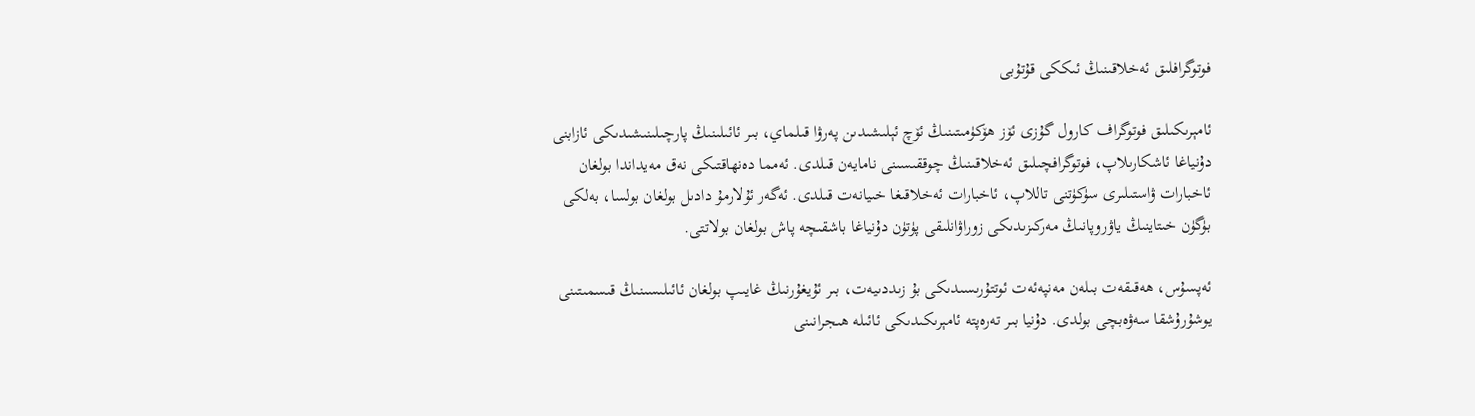فوتوگرافلىق ئەخلاقىنىڭ ئىككى قۇتۇبى

ئامېرىكىلىق فوتوگراف كارول گۇزى ئۆز ھۆكۈمىتىنىڭ ئۆچ ئېلىشىدىن پەرۋا قىلماي، بىر ئائىلىنىڭ پارچىلىنىشىدىكى ئازابنى دۇنياغا ئاشكارىلاپ، فوتوگرافچىلىق ئەخلاقىنىڭ چوققىسىنى نامايەن قىلدى. ئەمما دەنھاقتىكى نەق مەيداندا بولغان ئاخبارات ۋاستىلىرى سۈكۈتنى تاللاپ، ئاخبارات ئەخلاقىغا خىيانەت قىلدى. ئەگەر ئۇلارمۇ دادىل بولغان بولسا، بەلكى بۈگۈن خىتاينىڭ ياۋروپانىڭ مەركىزىدىكى زوراۋانلىقى پۈتۈن دۇنياغا باشقىچە پاش بولغان بولاتتى.

ئەپسۇس، ھەقىقەت بىلەن مەنپەئەت ئوتتۇرىسىدىكى بۇ زىددىيەت، بىر ئۇيغۇرنىڭ غايىپ بولغان ئائىلىسىنىڭ قىسمىتىنى يوشۇرۇشقا سەۋەبچى بولدى. دۇنيا بىر تەرەپتە ئامېرىكىدىكى ئائىلە ھىجرانىنى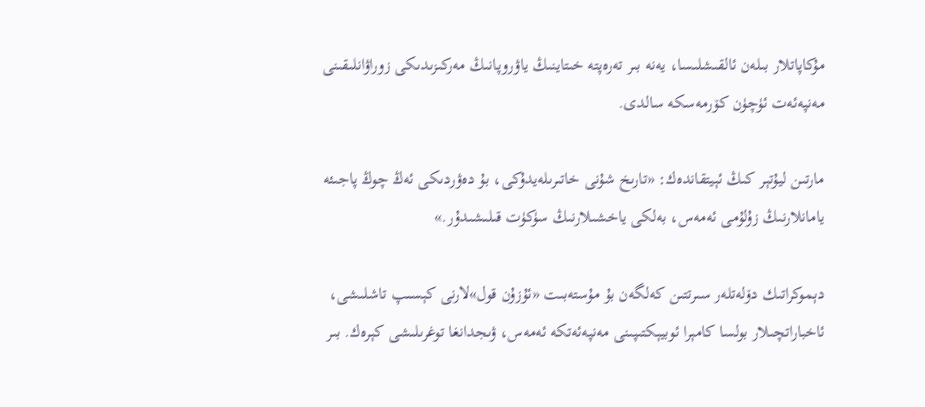مۇكاپاتلار بىلەن ئالقىشلىسا، يەنە بىر تەرەپتە خىتاينىڭ ياۋروپانىڭ مەركىزىدىكى زوراۋانلىقىنى مەنپەئەت ئۈچۈن كۆرمەسكە سالدى.

مارتىن ليۇتېر كىڭ ئېيتقاندەك: «تارىخ شۇنى خاتىرىلەيدۇكى، بۇ دەۋردىكى ئەڭ چوڭ پاجىئە يامانلارنىڭ زۇلۇمى ئەمەس، بەلكى ياخشىلارنىڭ سۈكۈت قىلىشىدۇر.»

دېموكراتىك دۆلەتلەر سىرتتىن كەلگەن بۇ مۇستەبىت «ئۇزۇن قول»لارنى كېسىپ تاشلىشى، ئاخباراتچىلار بولسا كامېرا ئوبيېكتىپىنى مەنپەئەتكە ئەمەس، ۋىجدانغا توغرىلىشى كېرەك. بىر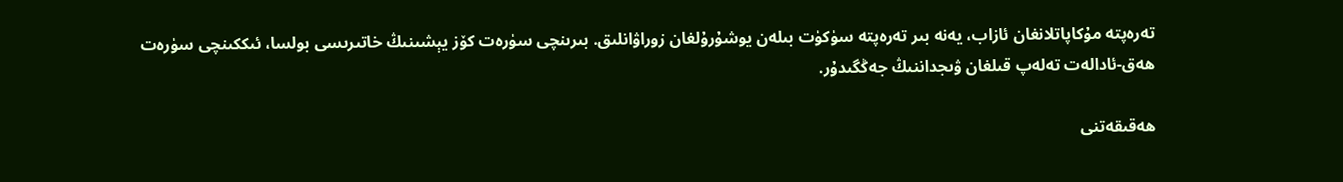تەرەپتە مۇكاپاتلانغان ئازاب، يەنە بىر تەرەپتە سۈكۈت بىلەن يوشۇرۇلغان زوراۋانلىق. بىرىنچى سۈرەت كۆز يېشىنىڭ خاتىرىسى بولسا، ئىككىنچى سۈرەت ھەق-ئادالەت تەلەپ قىلغان ۋىجداننىڭ جەڭگىدۇر.

ھەقىقەتنى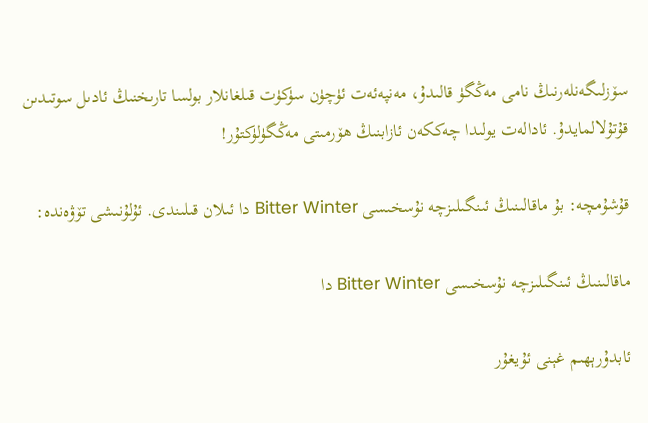سۆزلىگەنلەرنىڭ نامى مەڭگۈ قالىدۇ، مەنپەئەت ئۈچۈن سۈكۈت قىلغانلار بولسا تارىخنىڭ ئادىل سوتىدىن قۇتۇلالمايدۇ. ئادالەت يولىدا چەككەن ئازابنىڭ ھۆرمىتى مەڭگۈلۈكتۇر!

قۇشۇمچە: بۇ ماقالىنىڭ ئىنگىلىزچە نۇسخىسى Bitter Winter دا ئىلان قىلىندى. ئۇلۇنىشى تۆۋەندە:

ماقالىنىڭ ئىنگىلىزچە نۇسخىسى Bitter Winter دا

ئابدۇرېھىم غېنى ئۇيغۇر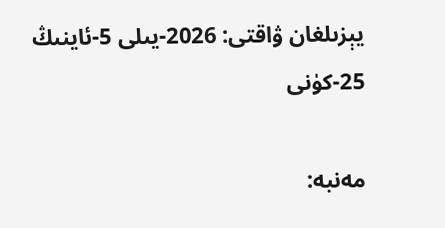يېزىلغان ۋاقتى: 2026-يىلى 5-ئاينىڭ 25-كۈنى

مەنبە: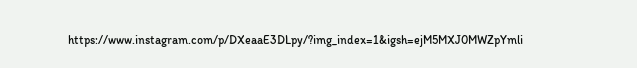https://www.instagram.com/p/DXeaaE3DLpy/?img_index=1&igsh=ejM5MXJ0MWZpYmli